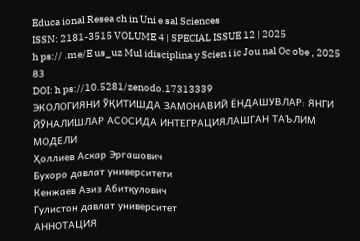Educa ional Resea ch in Uni e sal Sciences
ISSN: 2181-3515 VOLUME 4 | SPECIAL ISSUE 12 | 2025
h ps:// .me/E us_uz Mul idisciplina y Scien i ic Jou nal Oc obe , 2025
83
DOI: h ps://10.5281/zenodo.17313339
ЭКОЛОГИЯНИ ЎҚИТИШДА ЗАМОНАВИЙ ЁНДАШУВЛАР: ЯНГИ
ЙЎНАЛИШЛАР АСОСИДА ИНТЕГРАЦИЯЛАШГАН ТАЪЛИМ
МОДЕЛИ
Ҳоллиев Аскар Эргашович
Бухоро давлат университети
Кенжаев Азиз Абитқулович
Гулистон давлат университет
АННОТАЦИЯ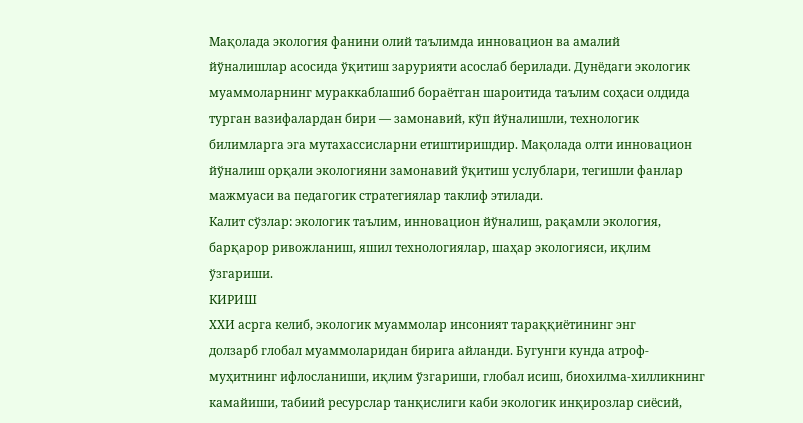Мақолада экология фанини олий таълимда инновацион ва амалий
йўналишлар асосида ўқитиш зарурияти асослаб берилади. Дунёдаги экологик
муаммоларнинг мураккаблашиб бораётган шароитида таълим соҳаси олдида
турган вазифалардан бири — замонавий, кўп йўналишли, технологик
билимларга эга мутахассисларни етиштиришдир. Мақолада олти инновацион
йўналиш орқали экологияни замонавий ўқитиш услублари, тегишли фанлар
мажмуаси ва педагогик стратегиялар таклиф этилади.
Калит сўзлар: экологик таълим, инновацион йўналиш, рақамли экология,
барқарор ривожланиш, яшил технологиялар, шаҳар экологияси, иқлим
ўзгариши.
КИРИШ
ХХИ асрга келиб, экологик муаммолар инсоният тараққиётининг энг
долзарб глобал муаммоларидан бирига айланди. Бугунги кунда атроф-
муҳитнинг ифлосланиши, иқлим ўзгариши, глобал исиш, биохилма-хилликнинг
камайиши, табиий ресурслар танқислиги каби экологик инқирозлар сиёсий,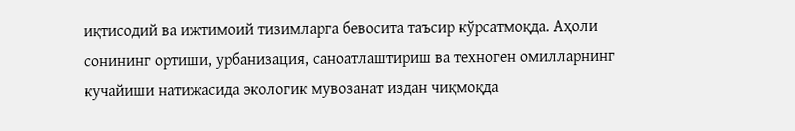иқтисодий ва ижтимоий тизимларга бевосита таъсир кўрсатмоқда. Аҳоли
сонининг ортиши, урбанизация, саноатлаштириш ва техноген омилларнинг
кучайиши натижасида экологик мувозанат издан чиқмоқда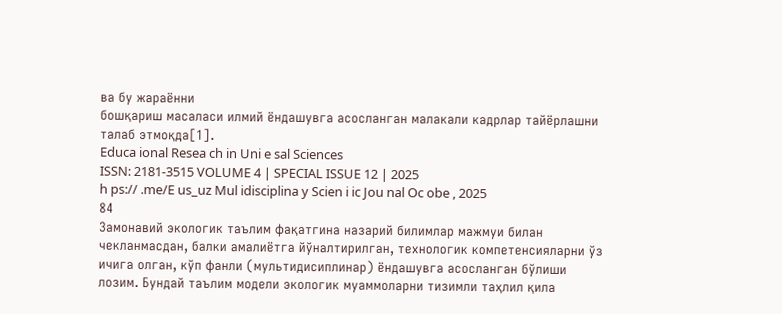ва бу жараённи
бошқариш масаласи илмий ёндашувга асосланган малакали кадрлар тайёрлашни
талаб этмоқда[1].
Educa ional Resea ch in Uni e sal Sciences
ISSN: 2181-3515 VOLUME 4 | SPECIAL ISSUE 12 | 2025
h ps:// .me/E us_uz Mul idisciplina y Scien i ic Jou nal Oc obe , 2025
84
Замонавий экологик таълим фақатгина назарий билимлар мажмуи билан
чекланмасдан, балки амалиётга йўналтирилган, технологик компетенсияларни ўз
ичига олган, кўп фанли (мультидисиплинар) ёндашувга асосланган бўлиши
лозим. Бундай таълим модели экологик муаммоларни тизимли таҳлил қила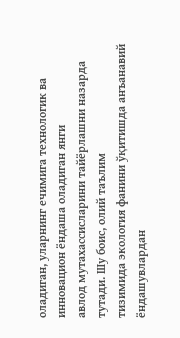оладиган, уларнинг ечимига технологик ва инновацион ёндаша оладиган янги
авлод мутахассисларини тайёрлашни назарда тутади. Шу боис, олий таълим
тизимида экология фанини ўқитишда анъанавий ёндашувлардан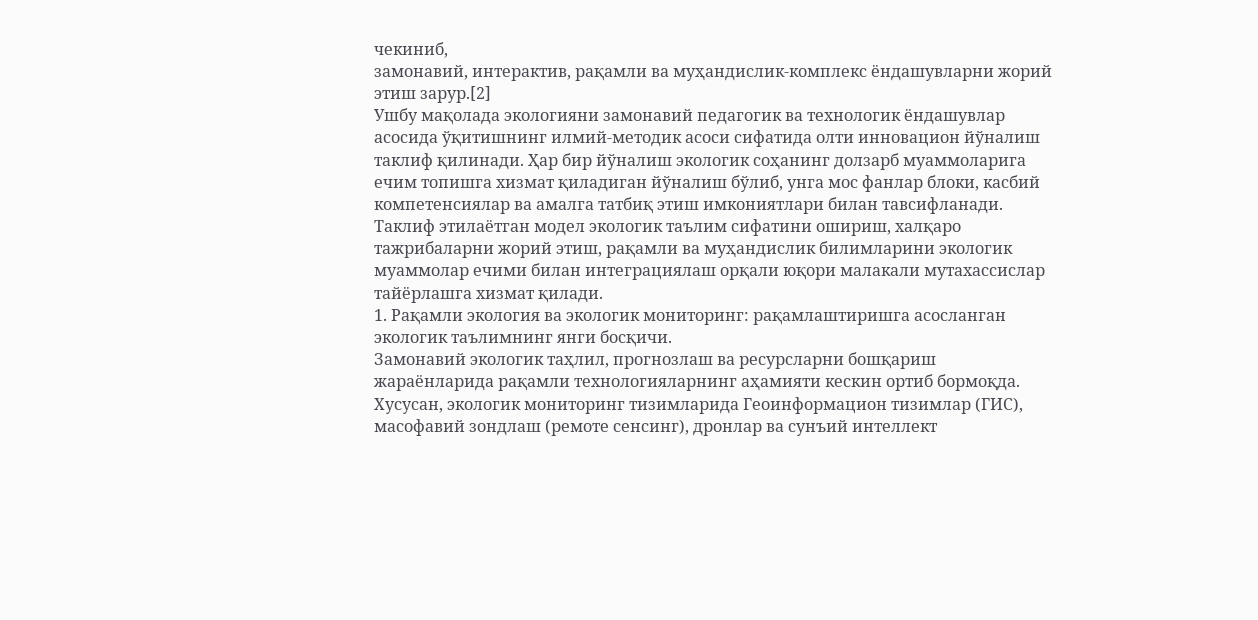чекиниб,
замонавий, интерактив, рақамли ва муҳандислик-комплекс ёндашувларни жорий
этиш зарур.[2]
Ушбу мақолада экологияни замонавий педагогик ва технологик ёндашувлар
асосида ўқитишнинг илмий-методик асоси сифатида олти инновацион йўналиш
таклиф қилинади. Ҳар бир йўналиш экологик соҳанинг долзарб муаммоларига
ечим топишга хизмат қиладиган йўналиш бўлиб, унга мос фанлар блоки, касбий
компетенсиялар ва амалга татбиқ этиш имкониятлари билан тавсифланади.
Таклиф этилаётган модел экологик таълим сифатини ошириш, халқаро
тажрибаларни жорий этиш, рақамли ва муҳандислик билимларини экологик
муаммолар ечими билан интеграциялаш орқали юқори малакали мутахассислар
тайёрлашга хизмат қилади.
1. Рақамли экология ва экологик мониторинг: рақамлаштиришга асосланган
экологик таълимнинг янги босқичи.
Замонавий экологик таҳлил, прогнозлаш ва ресурсларни бошқариш
жараёнларида рақамли технологияларнинг аҳамияти кескин ортиб бормоқда.
Хусусан, экологик мониторинг тизимларида Геоинформацион тизимлар (ГИС),
масофавий зондлаш (ремоте сенсинг), дронлар ва сунъий интеллект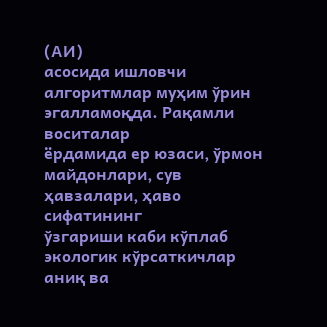(АИ)
асосида ишловчи алгоритмлар муҳим ўрин эгалламоқда. Рақамли воситалар
ёрдамида ер юзаси, ўрмон майдонлари, сув ҳавзалари, ҳаво сифатининг
ўзгариши каби кўплаб экологик кўрсаткичлар аниқ ва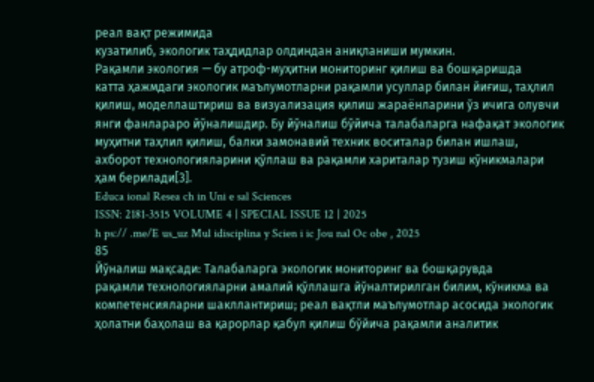реал вақт режимида
кузатилиб, экологик таҳдидлар олдиндан аниқланиши мумкин.
Рақамли экология — бу атроф-муҳитни мониторинг қилиш ва бошқаришда
катта ҳажмдаги экологик маълумотларни рақамли усуллар билан йиғиш, таҳлил
қилиш, моделлаштириш ва визуализация қилиш жараёнларини ўз ичига олувчи
янги фанлараро йўналишдир. Бу йўналиш бўйича талабаларга нафақат экологик
муҳитни таҳлил қилиш, балки замонавий техник воситалар билан ишлаш,
ахборот технологияларини қўллаш ва рақамли хариталар тузиш кўникмалари
ҳам берилади[3].
Educa ional Resea ch in Uni e sal Sciences
ISSN: 2181-3515 VOLUME 4 | SPECIAL ISSUE 12 | 2025
h ps:// .me/E us_uz Mul idisciplina y Scien i ic Jou nal Oc obe , 2025
85
Йўналиш мақсади: Талабаларга экологик мониторинг ва бошқарувда
рақамли технологияларни амалий қўллашга йўналтирилган билим, кўникма ва
компетенсияларни шакллантириш; реал вақтли маълумотлар асосида экологик
ҳолатни баҳолаш ва қарорлар қабул қилиш бўйича рақамли аналитик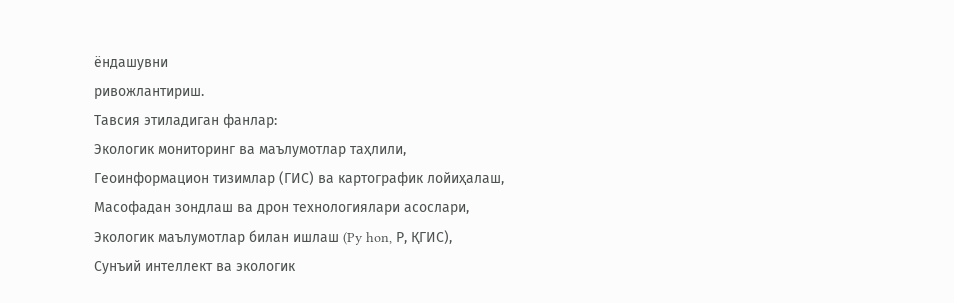ёндашувни
ривожлантириш.
Тавсия этиладиган фанлар:
Экологик мониторинг ва маълумотлар таҳлили,
Геоинформацион тизимлар (ГИС) ва картографик лойиҳалаш,
Масофадан зондлаш ва дрон технологиялари асослари,
Экологик маълумотлар билан ишлаш (Py hon, Р, ҚГИС),
Сунъий интеллект ва экологик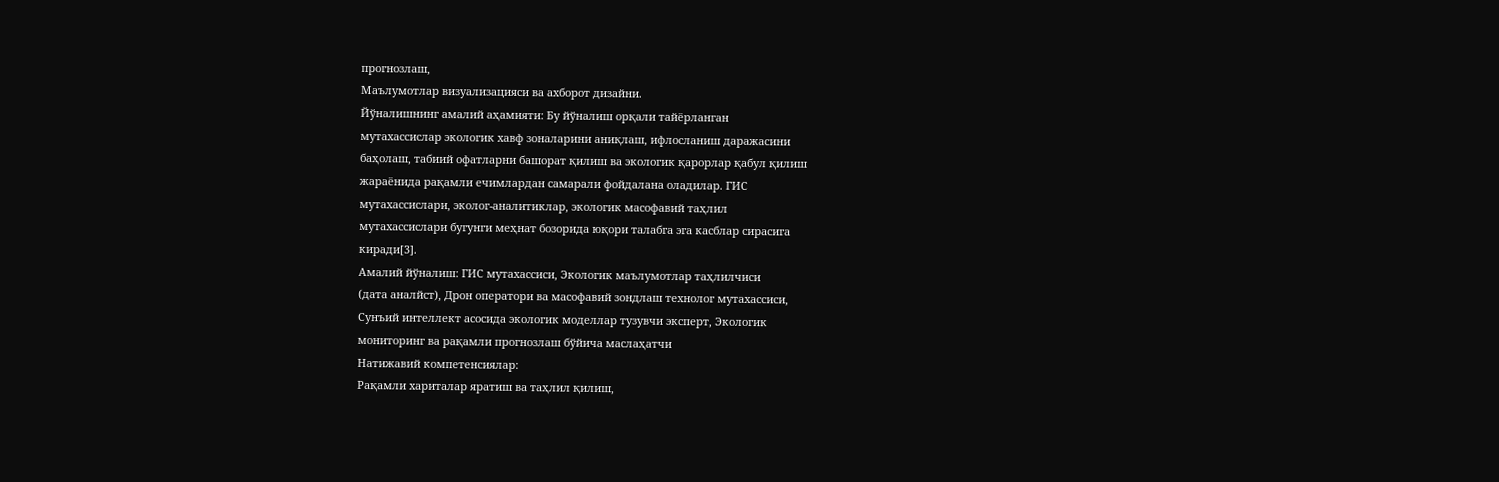прогнозлаш,
Маълумотлар визуализацияси ва ахборот дизайни.
Йўналишнинг амалий аҳамияти: Бу йўналиш орқали тайёрланган
мутахассислар экологик хавф зоналарини аниқлаш, ифлосланиш даражасини
баҳолаш, табиий офатларни башорат қилиш ва экологик қарорлар қабул қилиш
жараёнида рақамли ечимлардан самарали фойдалана оладилар. ГИС
мутахассислари, эколог-аналитиклар, экологик масофавий таҳлил
мутахассислари бугунги меҳнат бозорида юқори талабга эга касблар сирасига
киради[3].
Амалий йўналиш: ГИС мутахассиси, Экологик маълумотлар таҳлилчиси
(дата аналйст), Дрон оператори ва масофавий зондлаш технолог мутахассиси,
Сунъий интеллект асосида экологик моделлар тузувчи эксперт, Экологик
мониторинг ва рақамли прогнозлаш бўйича маслаҳатчи
Натижавий компетенсиялар:
Рақамли хариталар яратиш ва таҳлил қилиш,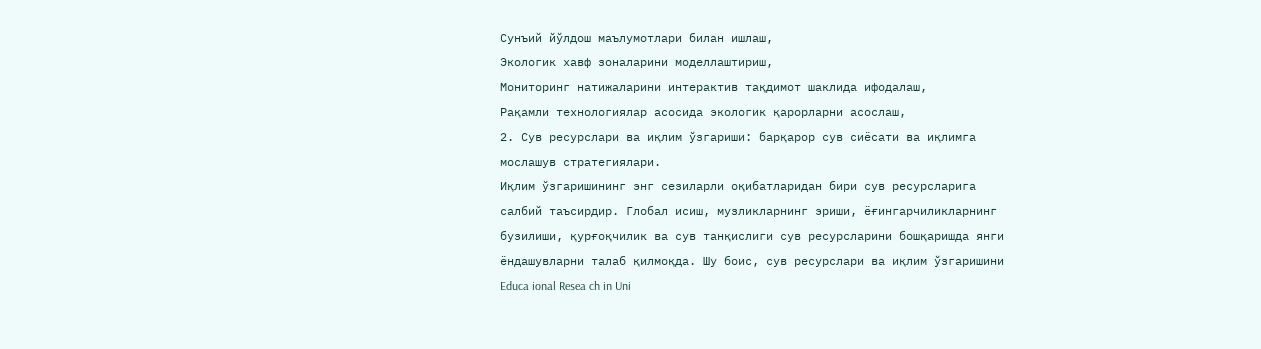Сунъий йўлдош маълумотлари билан ишлаш,
Экологик хавф зоналарини моделлаштириш,
Мониторинг натижаларини интерактив тақдимот шаклида ифодалаш,
Рақамли технологиялар асосида экологик қарорларни асослаш,
2. Сув ресурслари ва иқлим ўзгариши: барқарор сув сиёсати ва иқлимга
мослашув стратегиялари.
Иқлим ўзгаришининг энг сезиларли оқибатларидан бири сув ресурсларига
салбий таъсирдир. Глобал исиш, музликларнинг эриши, ёғингарчиликларнинг
бузилиши, қурғоқчилик ва сув танқислиги сув ресурсларини бошқаришда янги
ёндашувларни талаб қилмоқда. Шу боис, сув ресурслари ва иқлим ўзгаришини
Educa ional Resea ch in Uni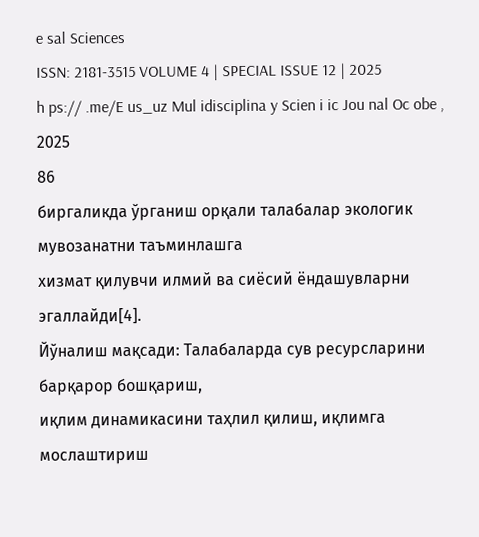e sal Sciences
ISSN: 2181-3515 VOLUME 4 | SPECIAL ISSUE 12 | 2025
h ps:// .me/E us_uz Mul idisciplina y Scien i ic Jou nal Oc obe , 2025
86
биргаликда ўрганиш орқали талабалар экологик мувозанатни таъминлашга
хизмат қилувчи илмий ва сиёсий ёндашувларни эгаллайди[4].
Йўналиш мақсади: Талабаларда сув ресурсларини барқарор бошқариш,
иқлим динамикасини таҳлил қилиш, иқлимга мослаштириш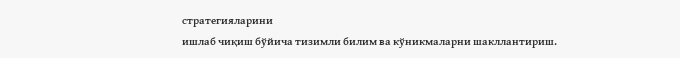стратегияларини
ишлаб чиқиш бўйича тизимли билим ва кўникмаларни шакллантириш.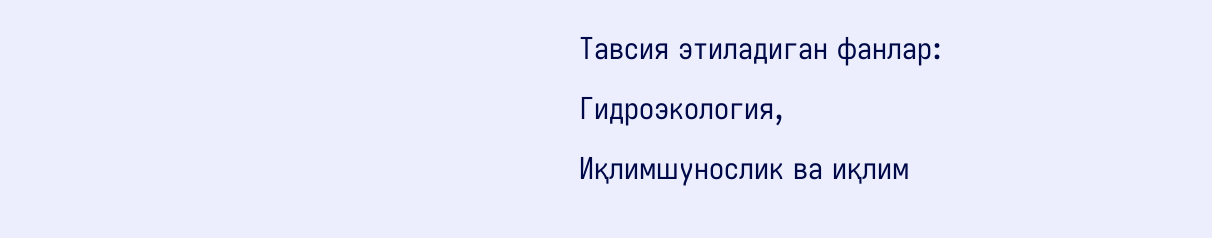Тавсия этиладиган фанлар:
Гидроэкология,
Иқлимшунослик ва иқлим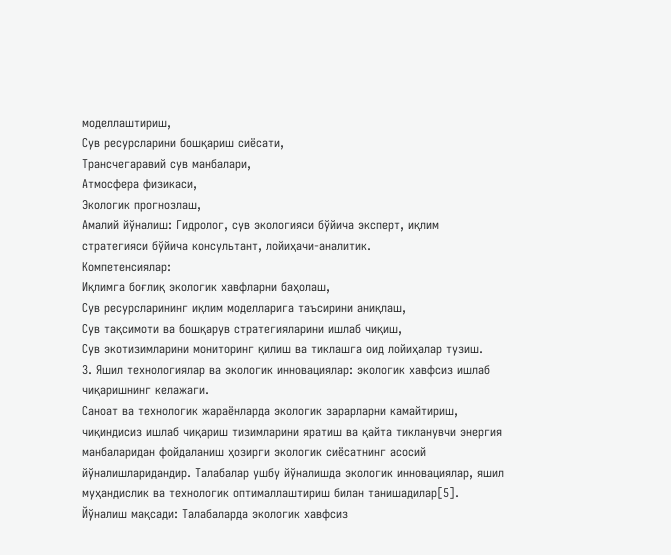моделлаштириш,
Сув ресурсларини бошқариш сиёсати,
Трансчегаравий сув манбалари,
Атмосфера физикаси,
Экологик прогнозлаш,
Амалий йўналиш: Гидролог, сув экологияси бўйича эксперт, иқлим
стратегияси бўйича консультант, лойиҳачи-аналитик.
Компетенсиялар:
Иқлимга боғлиқ экологик хавфларни баҳолаш,
Сув ресурсларининг иқлим моделларига таъсирини аниқлаш,
Сув тақсимоти ва бошқарув стратегияларини ишлаб чиқиш,
Сув экотизимларини мониторинг қилиш ва тиклашга оид лойиҳалар тузиш.
3. Яшил технологиялар ва экологик инновациялар: экологик хавфсиз ишлаб
чиқаришнинг келажаги.
Саноат ва технологик жараёнларда экологик зарарларни камайтириш,
чиқиндисиз ишлаб чиқариш тизимларини яратиш ва қайта тикланувчи энергия
манбаларидан фойдаланиш ҳозирги экологик сиёсатнинг асосий
йўналишларидандир. Талабалар ушбу йўналишда экологик инновациялар, яшил
муҳандислик ва технологик оптималлаштириш билан танишадилар[5].
Йўналиш мақсади: Талабаларда экологик хавфсиз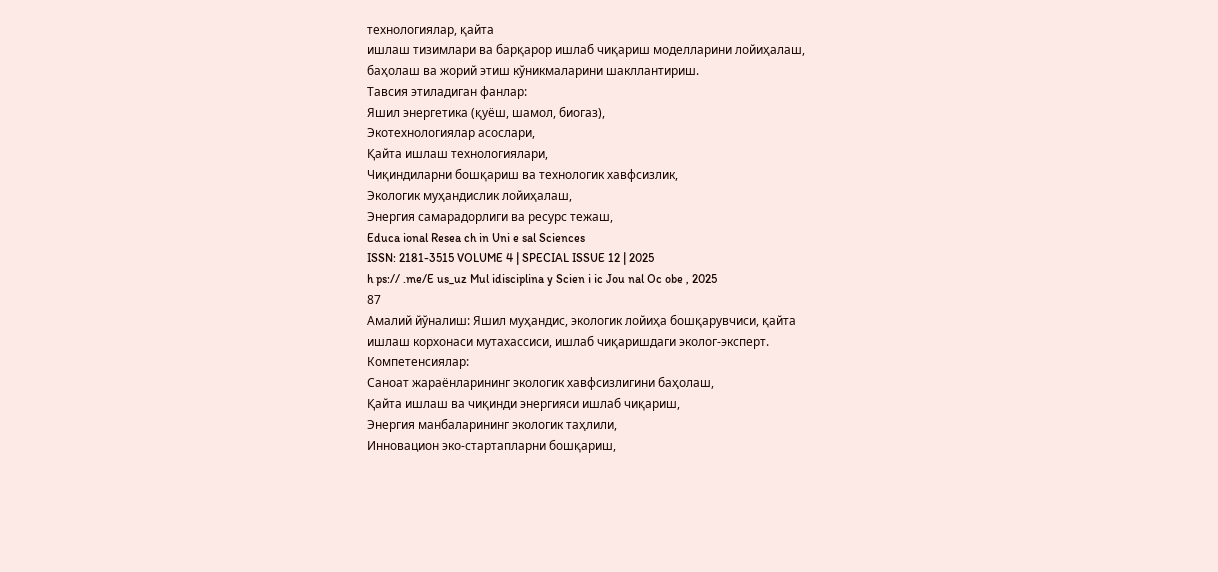технологиялар, қайта
ишлаш тизимлари ва барқарор ишлаб чиқариш моделларини лойиҳалаш,
баҳолаш ва жорий этиш кўникмаларини шакллантириш.
Тавсия этиладиган фанлар:
Яшил энергетика (қуёш, шамол, биогаз),
Экотехнологиялар асослари,
Қайта ишлаш технологиялари,
Чиқиндиларни бошқариш ва технологик хавфсизлик,
Экологик муҳандислик лойиҳалаш,
Энергия самарадорлиги ва ресурс тежаш,
Educa ional Resea ch in Uni e sal Sciences
ISSN: 2181-3515 VOLUME 4 | SPECIAL ISSUE 12 | 2025
h ps:// .me/E us_uz Mul idisciplina y Scien i ic Jou nal Oc obe , 2025
87
Амалий йўналиш: Яшил муҳандис, экологик лойиҳа бошқарувчиси, қайта
ишлаш корхонаси мутахассиси, ишлаб чиқаришдаги эколог-эксперт.
Компетенсиялар:
Саноат жараёнларининг экологик хавфсизлигини баҳолаш,
Қайта ишлаш ва чиқинди энергияси ишлаб чиқариш,
Энергия манбаларининг экологик таҳлили,
Инновацион эко-стартапларни бошқариш,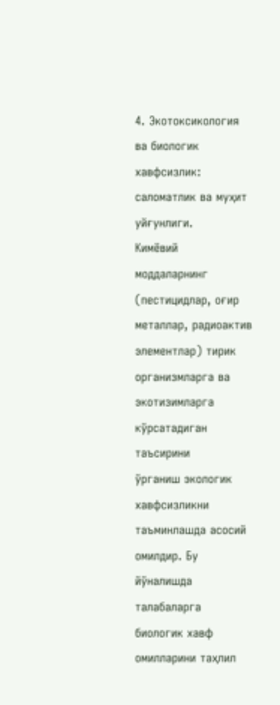4. Экотоксикология ва биологик хавфсизлик: саломатлик ва муҳит
уйғунлиги.
Кимёвий моддаларнинг (пестицидлар, оғир металлар, радиоактив
элементлар) тирик организмларга ва экотизимларга кўрсатадиган таъсирини
ўрганиш экологик хавфсизликни таъминлашда асосий омилдир. Бу йўналишда
талабаларга биологик хавф омилларини таҳлил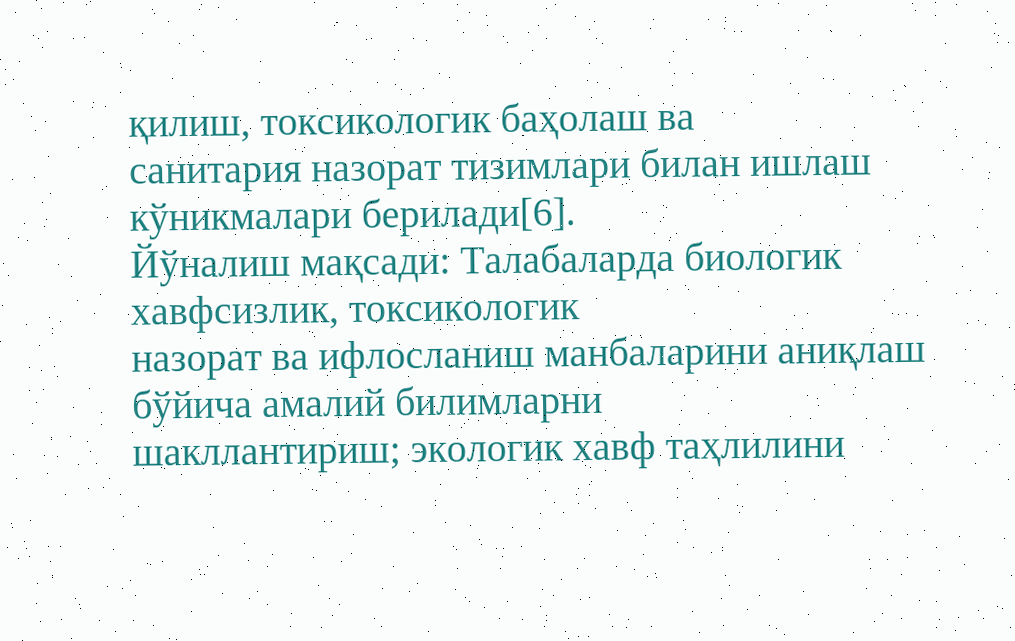қилиш, токсикологик баҳолаш ва
санитария назорат тизимлари билан ишлаш кўникмалари берилади[6].
Йўналиш мақсади: Талабаларда биологик хавфсизлик, токсикологик
назорат ва ифлосланиш манбаларини аниқлаш бўйича амалий билимларни
шакллантириш; экологик хавф таҳлилини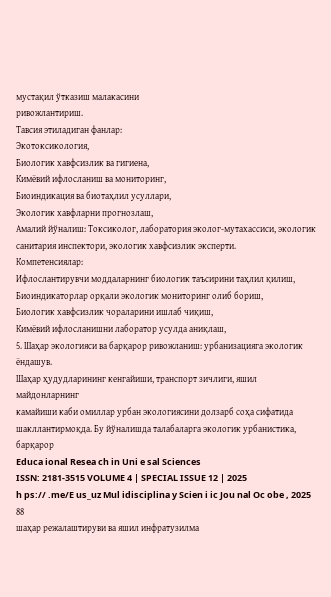мустақил ўтказиш малакасини
ривожлантириш.
Тавсия этиладиган фанлар:
Экотоксикология,
Биологик хавфсизлик ва гигиена,
Кимёвий ифлосланиш ва мониторинг,
Биоиндикация ва биотаҳлил усуллари,
Экологик хавфларни прогнозлаш,
Амалий йўналиш: Токсиколог, лаборатория эколог-мутахассиси, экологик
санитария инспектори, экологик хавфсизлик эксперти.
Компетенсиялар:
Ифлослантирувчи моддаларнинг биологик таъсирини таҳлил қилиш,
Биоиндикаторлар орқали экологик мониторинг олиб бориш,
Биологик хавфсизлик чораларини ишлаб чиқиш,
Кимёвий ифлосланишни лаборатор усулда аниқлаш,
5. Шаҳар экологияси ва барқарор ривожланиш: урбанизацияга экологик
ёндашув.
Шаҳар ҳудудларининг кенгайиши, транспорт зичлиги, яшил майдонларнинг
камайиши каби омиллар урбан экологиясини долзарб соҳа сифатида
шакллантирмоқда. Бу йўналишда талабаларга экологик урбанистика, барқарор
Educa ional Resea ch in Uni e sal Sciences
ISSN: 2181-3515 VOLUME 4 | SPECIAL ISSUE 12 | 2025
h ps:// .me/E us_uz Mul idisciplina y Scien i ic Jou nal Oc obe , 2025
88
шаҳар режалаштируви ва яшил инфратузилма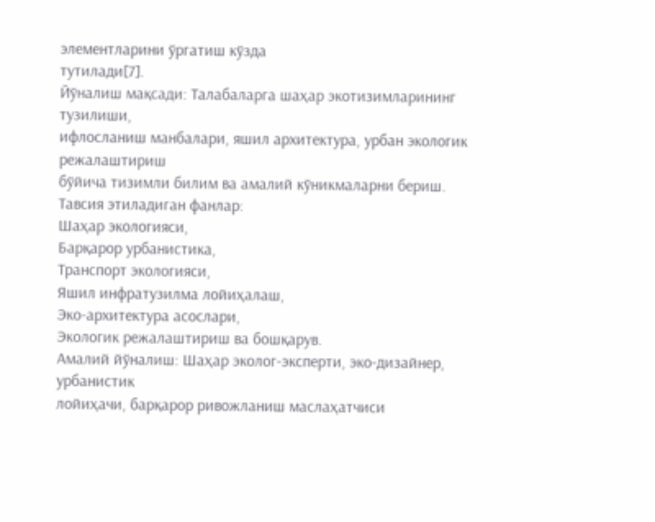элементларини ўргатиш кўзда
тутилади[7].
Йўналиш мақсади: Талабаларга шаҳар экотизимларининг тузилиши,
ифлосланиш манбалари, яшил архитектура, урбан экологик режалаштириш
бўйича тизимли билим ва амалий кўникмаларни бериш.
Тавсия этиладиган фанлар:
Шаҳар экологияси,
Барқарор урбанистика,
Транспорт экологияси,
Яшил инфратузилма лойиҳалаш,
Эко-архитектура асослари,
Экологик режалаштириш ва бошқарув.
Амалий йўналиш: Шаҳар эколог-эксперти, эко-дизайнер, урбанистик
лойиҳачи, барқарор ривожланиш маслаҳатчиси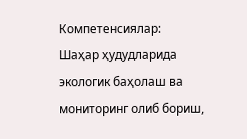Компетенсиялар:
Шаҳар ҳудудларида экологик баҳолаш ва мониторинг олиб бориш,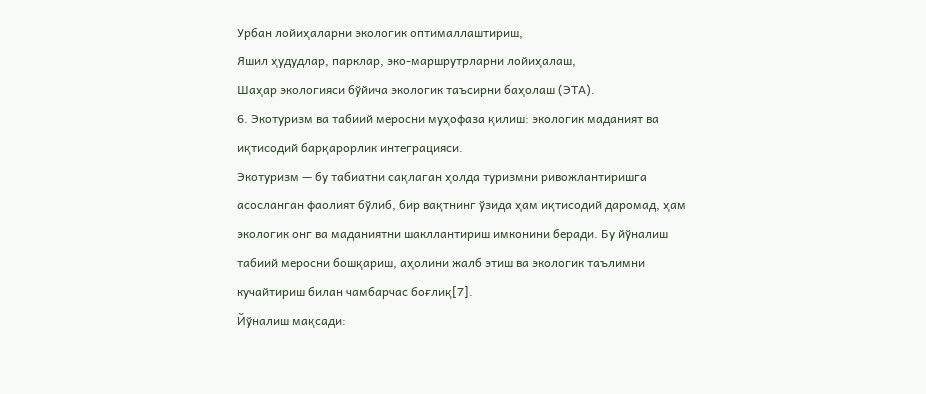Урбан лойиҳаларни экологик оптималлаштириш,
Яшил ҳудудлар, парклар, эко-маршрутрларни лойиҳалаш,
Шаҳар экологияси бўйича экологик таъсирни баҳолаш (ЭТА).
6. Экотуризм ва табиий меросни муҳофаза қилиш: экологик маданият ва
иқтисодий барқарорлик интеграцияси.
Экотуризм — бу табиатни сақлаган ҳолда туризмни ривожлантиришга
асосланган фаолият бўлиб, бир вақтнинг ўзида ҳам иқтисодий даромад, ҳам
экологик онг ва маданиятни шакллантириш имконини беради. Бу йўналиш
табиий меросни бошқариш, аҳолини жалб этиш ва экологик таълимни
кучайтириш билан чамбарчас боғлиқ[7].
Йўналиш мақсади: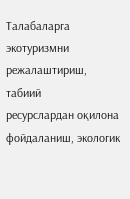Талабаларга экотуризмни режалаштириш, табиий
ресурслардан оқилона фойдаланиш, экологик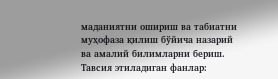маданиятни ошириш ва табиатни
муҳофаза қилиш бўйича назарий ва амалий билимларни бериш.
Тавсия этиладиган фанлар: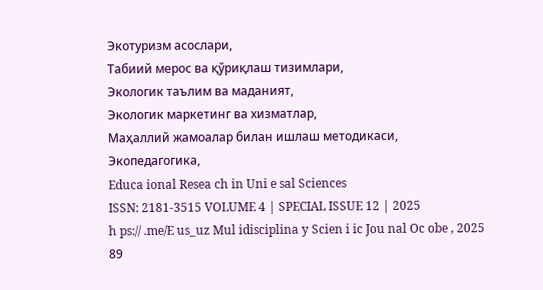Экотуризм асослари,
Табиий мерос ва қўриқлаш тизимлари,
Экологик таълим ва маданият,
Экологик маркетинг ва хизматлар,
Маҳаллий жамоалар билан ишлаш методикаси,
Экопедагогика,
Educa ional Resea ch in Uni e sal Sciences
ISSN: 2181-3515 VOLUME 4 | SPECIAL ISSUE 12 | 2025
h ps:// .me/E us_uz Mul idisciplina y Scien i ic Jou nal Oc obe , 2025
89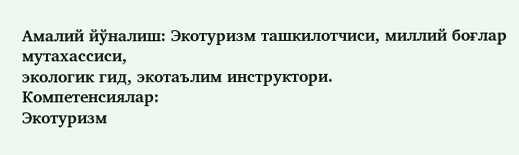Амалий йўналиш: Экотуризм ташкилотчиси, миллий боғлар мутахассиси,
экологик гид, экотаълим инструктори.
Компетенсиялар:
Экотуризм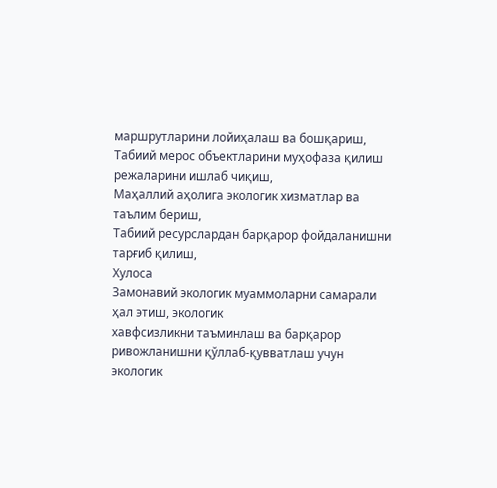маршрутларини лойиҳалаш ва бошқариш,
Табиий мерос объектларини муҳофаза қилиш режаларини ишлаб чиқиш,
Маҳаллий аҳолига экологик хизматлар ва таълим бериш,
Табиий ресурслардан барқарор фойдаланишни тарғиб қилиш,
Хулоса
Замонавий экологик муаммоларни самарали ҳал этиш, экологик
хавфсизликни таъминлаш ва барқарор ривожланишни қўллаб-қувватлаш учун
экологик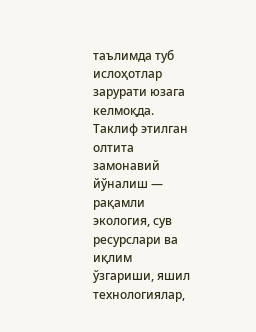таълимда туб ислоҳотлар зарурати юзага келмоқда. Таклиф этилган
олтита замонавий йўналиш — рақамли экология, сув ресурслари ва иқлим
ўзгариши, яшил технологиялар,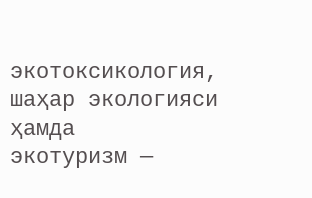экотоксикология, шаҳар экологияси ҳамда
экотуризм —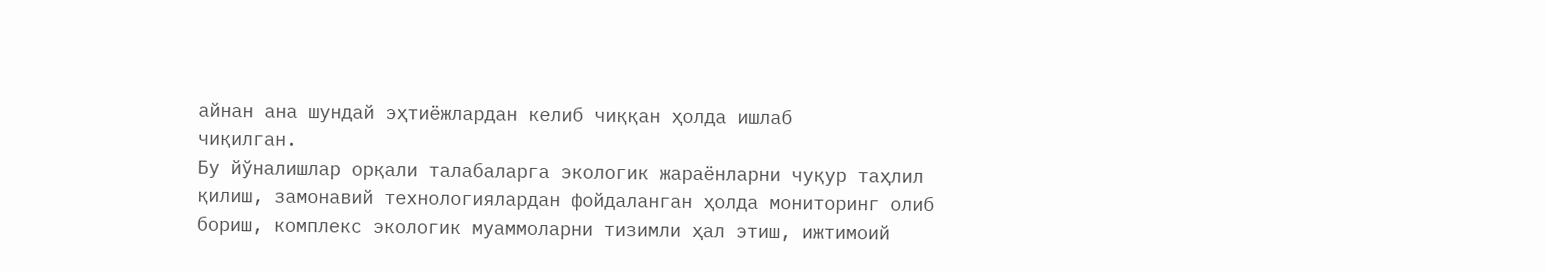айнан ана шундай эҳтиёжлардан келиб чиққан ҳолда ишлаб
чиқилган.
Бу йўналишлар орқали талабаларга экологик жараёнларни чуқур таҳлил
қилиш, замонавий технологиялардан фойдаланган ҳолда мониторинг олиб
бориш, комплекс экологик муаммоларни тизимли ҳал этиш, ижтимоий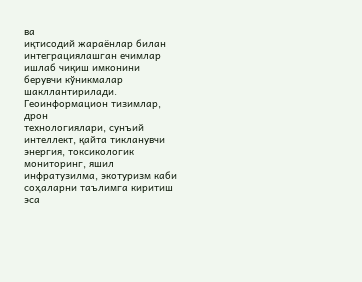ва
иқтисодий жараёнлар билан интеграциялашган ечимлар ишлаб чиқиш имконини
берувчи кўникмалар шакллантирилади. Геоинформацион тизимлар, дрон
технологиялари, сунъий интеллект, қайта тикланувчи энергия, токсикологик
мониторинг, яшил инфратузилма, экотуризм каби соҳаларни таълимга киритиш
эса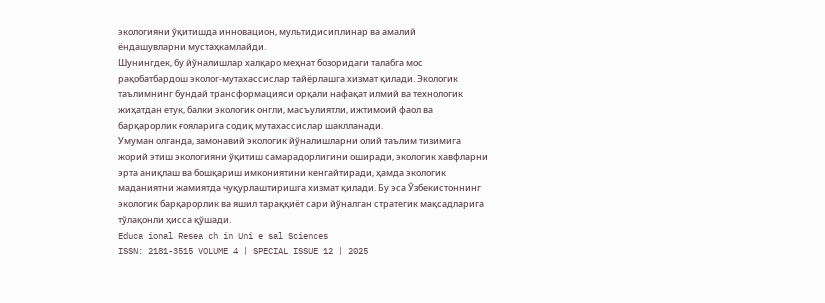экологияни ўқитишда инновацион, мультидисиплинар ва амалий
ёндашувларни мустаҳкамлайди.
Шунингдек, бу йўналишлар халқаро меҳнат бозоридаги талабга мос
рақобатбардош эколог-мутахассислар тайёрлашга хизмат қилади. Экологик
таълимнинг бундай трансформацияси орқали нафақат илмий ва технологик
жиҳатдан етук, балки экологик онгли, масъулиятли, ижтимоий фаол ва
барқарорлик ғояларига содиқ мутахассислар шаклланади.
Умуман олганда, замонавий экологик йўналишларни олий таълим тизимига
жорий этиш экологияни ўқитиш самарадорлигини оширади, экологик хавфларни
эрта аниқлаш ва бошқариш имкониятини кенгайтиради, ҳамда экологик
маданиятни жамиятда чуқурлаштиришга хизмат қилади. Бу эса Ўзбекистоннинг
экологик барқарорлик ва яшил тараққиёт сари йўналган стратегик мақсадларига
тўлақонли ҳисса қўшади.
Educa ional Resea ch in Uni e sal Sciences
ISSN: 2181-3515 VOLUME 4 | SPECIAL ISSUE 12 | 2025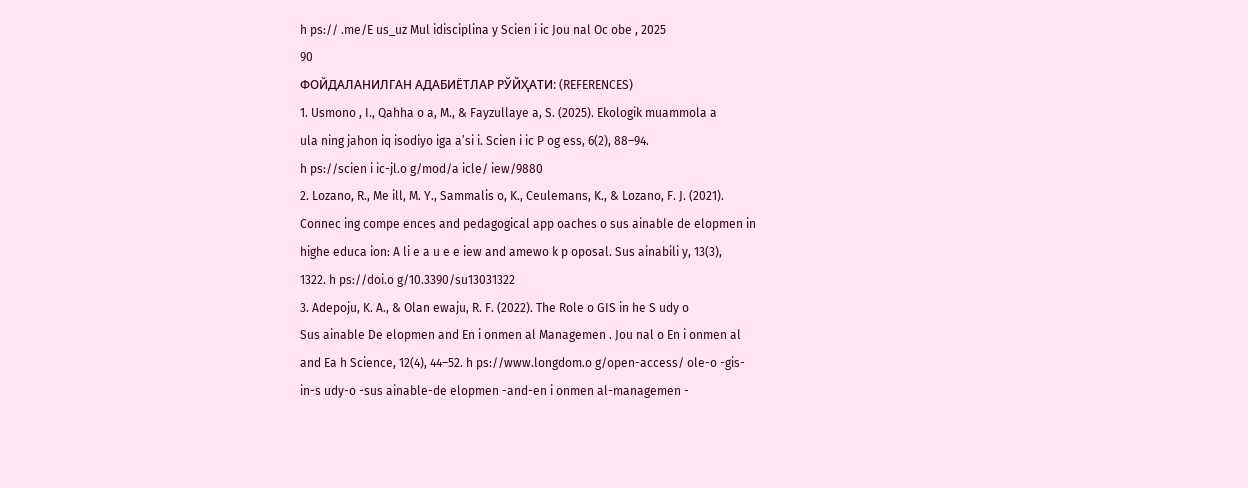h ps:// .me/E us_uz Mul idisciplina y Scien i ic Jou nal Oc obe , 2025
90
ФОЙДАЛАНИЛГАН АДАБИЁТЛАР РЎЙҲАТИ: (REFERENCES)
1. Usmono , I., Qahha o a, M., & Fayzullaye a, S. (2025). Ekologik muammola a
ula ning jahon iq isodiyo iga a’si i. Scien i ic P og ess, 6(2), 88–94.
h ps://scien i ic-jl.o g/mod/a icle/ iew/9880
2. Lozano, R., Me ill, M. Y., Sammalis o, K., Ceulemans, K., & Lozano, F. J. (2021).
Connec ing compe ences and pedagogical app oaches o sus ainable de elopmen in
highe educa ion: A li e a u e e iew and amewo k p oposal. Sus ainabili y, 13(3),
1322. h ps://doi.o g/10.3390/su13031322
3. Adepoju, K. A., & Olan ewaju, R. F. (2022). The Role o GIS in he S udy o
Sus ainable De elopmen and En i onmen al Managemen . Jou nal o En i onmen al
and Ea h Science, 12(4), 44–52. h ps://www.longdom.o g/open-access/ ole-o -gis-
in-s udy-o -sus ainable-de elopmen -and-en i onmen al-managemen -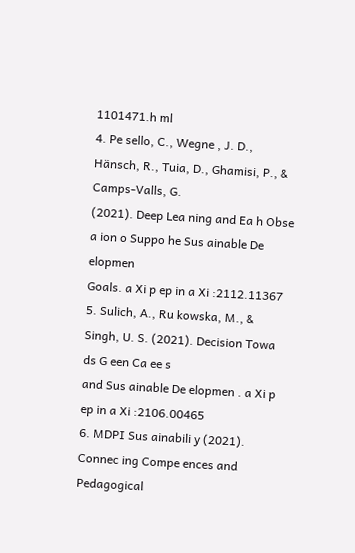1101471.h ml
4. Pe sello, C., Wegne , J. D., Hänsch, R., Tuia, D., Ghamisi, P., & Camps-Valls, G.
(2021). Deep Lea ning and Ea h Obse a ion o Suppo he Sus ainable De elopmen
Goals. a Xi p ep in a Xi :2112.11367
5. Sulich, A., Ru kowska, M., & Singh, U. S. (2021). Decision Towa ds G een Ca ee s
and Sus ainable De elopmen . a Xi p ep in a Xi :2106.00465
6. MDPI Sus ainabili y (2021). Connec ing Compe ences and Pedagogical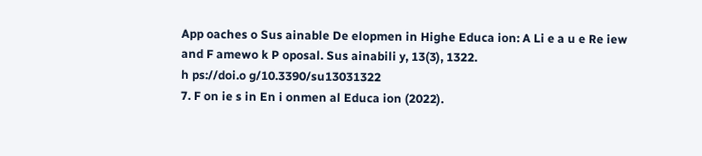App oaches o Sus ainable De elopmen in Highe Educa ion: A Li e a u e Re iew
and F amewo k P oposal. Sus ainabili y, 13(3), 1322.
h ps://doi.o g/10.3390/su13031322
7. F on ie s in En i onmen al Educa ion (2022).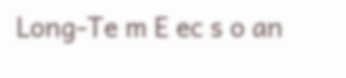Long-Te m E ec s o an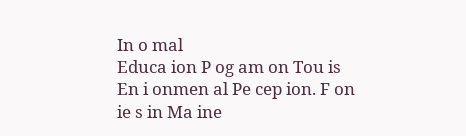In o mal
Educa ion P og am on Tou is En i onmen al Pe cep ion. F on ie s in Ma ine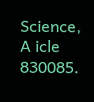Science, A icle 830085.